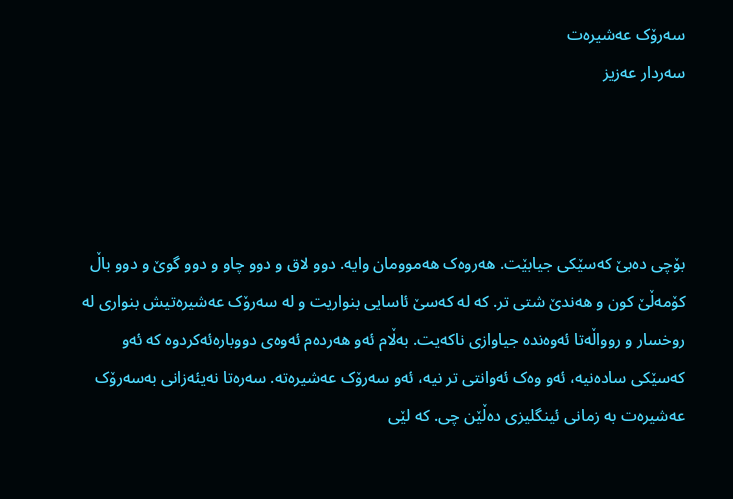سه‌رۆک عه‌شیره‌ت
سه‌ردار عه‌زیز




بۆچی ده‌بێ که‌‌‌سێکی جیابێت. هه‌روه‌ک هه‌موومان وایه. دوو لاق و دوو چاو و دوو گوێ و دوو باڵ کۆمه‌ڵێ کون و هه‌ندێ شتی تر. که له که‌سێ ئاسایی بنواریت و له سه‌رۆک عه‌شیره‌تیش بنواری له روخسار و روواڵه‌تا ئه‌وه‌نده جیاوازی ناکه‌‌یت. به‌ڵام ئه‌و هه‌رده‌م ئه‌وه‌ی دووباره‌ئه‌کرد‌‌وه که ئه‌و که‌سێکی ساده‌نیه، ئه‌و وه‌ک ئه‌وانتی تر نیه، ئه‌و سه‌رۆک عه‌شیره‌ته. سه‌ره‌تا نه‌یئه‌زانی به‌سه‌رۆک عه‌شیره‌ت به زمانی ئینگلیزی ده‌ڵێن چی. که لێی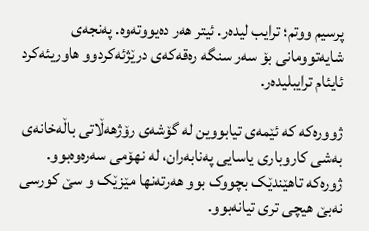پرسیم ووتم؛ ترایب لیده‌ر. ئیتر هه‌ر ده‌یووته‌‌وه. په‌نجه‌ی شایه‌توومانی بۆ سه‌ر سنگه ره‌قه‌که‌ی درێژئه‌کردوو هاوریئه‌کرد ئایئام ترایبلیده‌ر.

ژووره‌که که ئێمه‌ی تیابووین له گۆشه‌ی رۆژهه‌ڵاتی باڵه‌خانه‌‌ی به‌شی کاروباری یاسایی په‌نابه‌ران، له نهۆمی سه‌ره‌وه‌بوو. ژوره‌‌که تاهێندێک بچووک بوو هه‌رته‌نها مێزێک و سێ کورسی نه‌بێ هیچی تری تیانه‌بوو.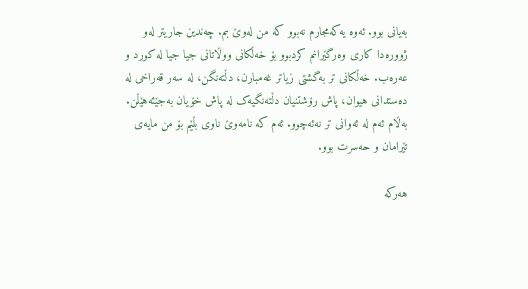به‌یانی بوو. ئه‌وه یه‌که‌مجارم نه‌بوو که من له‌وێ بم. چه‌ندین جاریتر له‌و ژووره‌دا کاری وه‌رگێرانم کردبوو بۆ خه‌ڵکانی ووڵاتانی جیا جیا له کورد و عه‌ره‌ب. خه‌ڵکانی تر به‌گشتی زیاتر غه‌مبارن، دڵته‌نگن، له سه‌ر قه‌راخی له ده‌ستدانی هیوان، پاش رۆشتنیان دڵته‌نگیه‌ک له پاش خۆیان به‌جێئه‌هێڵن. به‌ڵام ئه‌م له ئه‌وانی تر نه‌ئه‌چوو. ئه‌م که نامه‌وێ ناوی بڵێم بۆ من مایه‌ی تێرامان و حه‌سر‌‌ت بوو.

هه‌رکه‌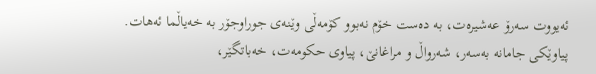ئه‌یووت سه‌رۆ عه‌شیره‌ت، به ده‌ست خۆم نه‌‌بوو کۆمه‌ڵی وێنه‌ی جوراوجۆر به خه‌یاڵما ئه‌هات. پیاوێکی جامانه به‌‌سه‌ر، شه‌‌رواڵ و مراغانێ، پیاوی حکومه‌ت، خه‌باتگێر،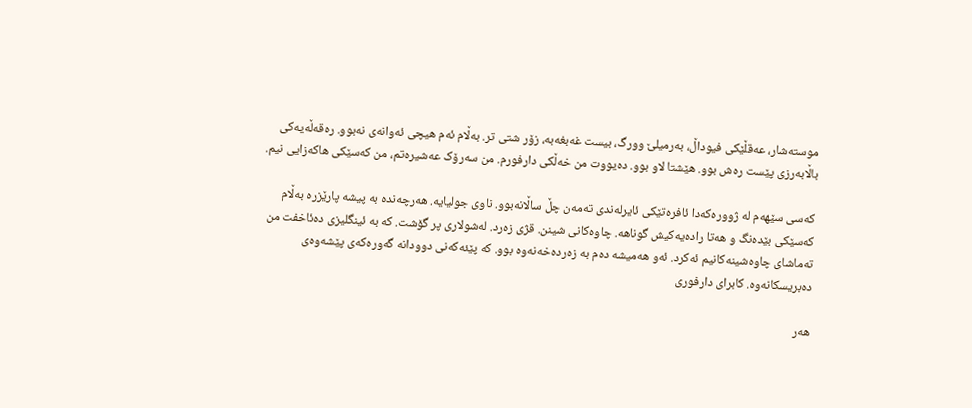موسته‌شار، عه‌قڵێکی فیوداڵ، به‌رمیلێ وورگ، بیست غه‌بغه‌به، زۆر شتی تر. به‌ڵام ئه‌م هیچی ئه‌وانه‌ی نه‌بوو. ره‌قه‌‌ڵه‌یه‌کی باڵابه‌رزی پێست ر‌‌ه‌ش بوو. هێشتا لاو بوو. د‌‌ه‌یووت من خه‌ڵکی دارفورم. من سه‌رۆک عه‌شیره‌تم، من که‌سێکی هاکه‌زایی نیم.

که‌سی سێهه‌م له ژووره‌که‌دا ئافره‌تێکی ئایرله‌ندی ته‌مه‌ن چڵ ساڵانه‌بوو. ناوی جولیایه. هه‌رچه‌نده به پیشه پارێز‌‌ره به‌ڵام که‌سێکی بێده‌نگ و هه‌تا راده‌یه‌کیش گوناهه. چاوه‌کانی شینن. قژی زه‌رد. له‌شولاری پر گۆشت. که به ئینگلیزی ده‌ئاخفت من ته‌ماشای چاوه‌شینه‌کانیم ئه‌کرد. ئه‌و هه‌میشه ده‌م به زه‌رده‌خه‌نه‌وه بوو. که پێئه‌که‌نی دوودانه گه‌وره‌که‌ی پێشه‌وه‌ی ده‌بریسکانه‌وه. کابرای دارفوری

هه‌ر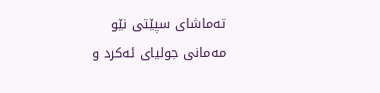ته‌ماشای سپێتی نێو مه‌‌مانی جولیای ئه‌کرد و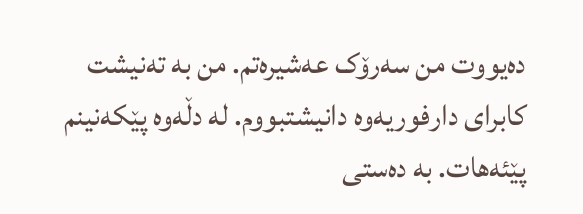ده‌یووت من سه‌رۆک عه‌شیره‌تم. من به ته‌نیشت کابرای دارفوریه‌وه دانیشتبووم. له دڵه‌وه پێکه‌نینم پێئه‌هات. به ده‌ستی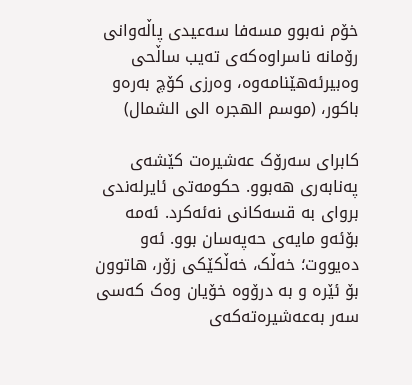خۆم نه‌بوو مسه‌فا سه‌عیدی پاڵه‌وانی رۆمانه ناسراوه‌که‌ی ته‌یب ساڵحی وه‌بیرئه‌هێنامه‌وه، وه‌رزی کۆچ به‌ره‌و باکور، (موسم الهجره الی الشمال)

کابرای سه‌رۆک عه‌شیره‌ت کێشه‌ی په‌نابه‌ری هه‌بوو. حکومه‌تی ئایرله‌ندی بروای به قسه‌کانی نه‌ئه‌کرد. ئه‌مه بۆئه‌و مایه‌ی حه‌په‌سان بوو. ئه‌و ده‌یووت؛ خه‌ڵک، خه‌ڵکێکی زۆر، هاتوون بۆ ئێره‌ و به درۆوه خۆیان وه‌ک که‌سی سه‌ر به‌عه‌شیره‌ته‌که‌ی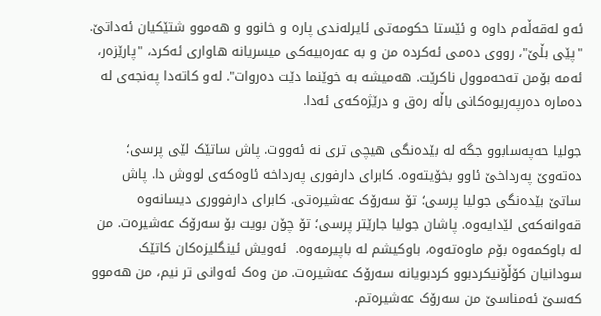ئه‌و له‌قه‌ڵه‌م داوه و ئێستا حکومه‌‌تی ئایرله‌ندی پاره‌ و خانوو و هه‌موو شتێکیان ئه‌داتێ. "پێی بڵێ"، رووی ده‌می ئه‌کرده من و به عه‌ره‌بیه‌کی میسریانه هاواری ئه‌کرد، "پارێزه‌ر، ئه‌مه بۆمن ته‌حه‌موول ناکرێت. هه‌میشه به خوێنما دێت ده‌روات". له‌و کاته‌دا په‌نجه‌ی له ده‌ماره ده‌رپه‌ریوه‌کانی باڵه ره‌ق و درێژه‌که‌ی ئه‌دا.

جولیا حه‌په‌سابوو جگه له بێده‌نگی هیچی تری نه ئه‌ووت. پاش ساتێک لێی پرسی؛ ده‌ته‌وێ په‌رداخێ ئاوو بخۆیته‌وه. کابرای دارفوری په‌رداخه‌ ئاوه‌که‌ی لووش دا. پاش ساتێ بێده‌نگی جولیا پرسی؛ تۆ سه‌‌رۆک عه‌شیره‌تی. کابرای دارفووری دیسانه‌‌وه قه‌‌وانه‌که‌ی لێدایه‌وه. پاشان جولیا جارێتر پرسی؛ تۆ چۆن بویت بۆ سه‌رۆک عه‌شیره‌ت. من له باوکمه‌وه بۆم ماوه‌ته‌وه، باوکیشم له باپیرمه‌وه.  ئه‌ویش ئینگلیزه‌کان کاتێک سودانیان کۆڵۆنیکردبوو کردبویانه سه‌رۆک عه‌شیره‌ت. من وه‌ک ئه‌وانی تر نیم، من هه‌موو که‌سێ ئه‌مناسێ من سه‌رۆک عه‌شیره‌تم.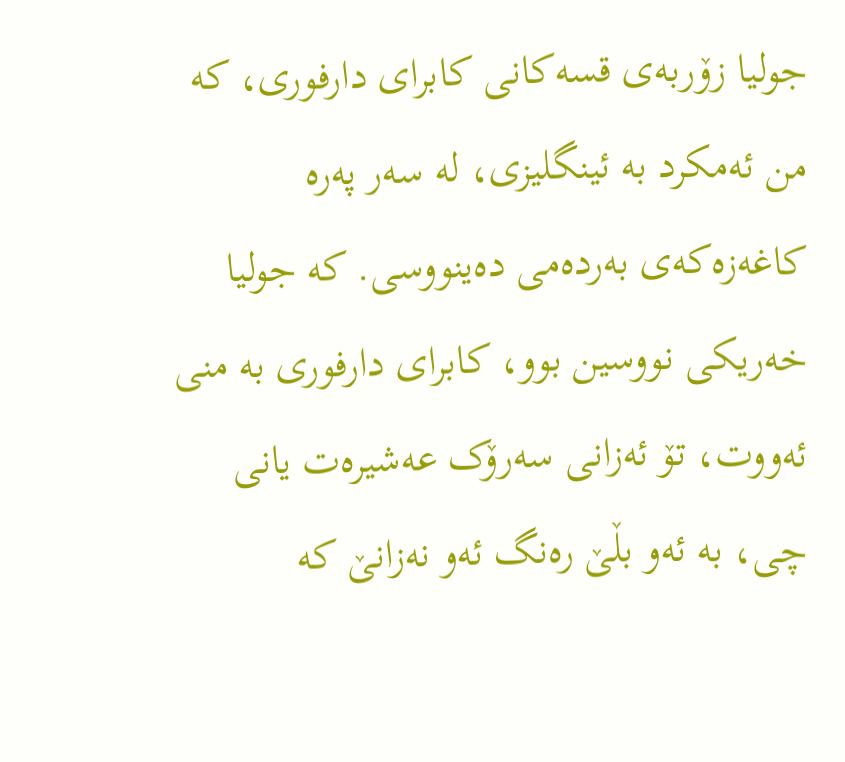جولیا زۆربه‌ی قسه‌کانی کابرای دارفوری، که من ئه‌مکرد به ئینگلیزی، له سه‌ر په‌ره‌ کاغه‌زه‌که‌ی به‌رده‌می ده‌ینووسی. که جولیا خه‌ریکی نووسین بوو، کابرای دارفوری به منی ئه‌ووت، تۆ ئه‌زانی سه‌رۆک عه‌شیره‌ت یانی چی، به ئه‌و بڵێ ره‌نگ ئه‌و نه‌زانێ که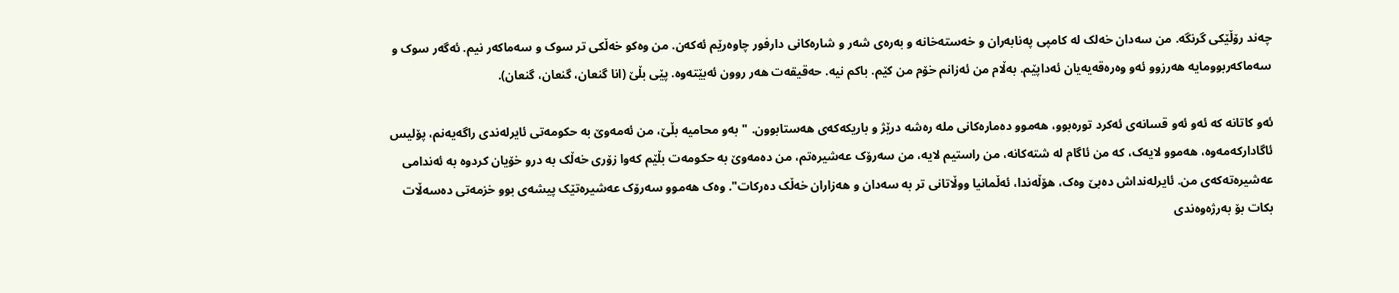چه‌ند رۆڵێکی گرنگه. من سه‌دان خه‌لک له کامپی په‌نابه‌ران و خه‌سته‌‌خانه‌ و به‌ره‌ی شه‌ر و شاره‌کانی دارفور چاوه‌رێم ئه‌که‌ن. من وه‌کو خه‌ڵکی تر سوک و سه‌ماکه‌ر نیم. ئه‌گه‌ر سوک و سه‌ماکه‌ربوومایه هه‌رزوو ئه‌و وه‌ره‌قه‌یه‌یان ئه‌داپێم. به‌ڵام من ئه‌زانم خۆم من کێم. باکم نیه. حه‌قیقه‌ت هه‌ر روون ئه‌بێته‌وه. پێی بڵێ (انا گنعان، گنعان، گنعان).

ئه‌و کاتانه که ئه‌و ئه‌و قسانه‌ی ئه‌کرد توره‌بوو، هه‌موو ده‌ماره‌کانی مله ره‌شه درێژ و باریکه‌‌که‌ی هه‌ستابوون. "به‌و محامیه بڵێ، من ئه‌مه‌وێ به حکومه‌تی ئایرله‌ندی راگه‌یه‌نم، پۆلیس ئاگادارکه‌مه‌وه، هه‌موو لایه‌ک، که من ئاگام له شته‌کانه، من راستیم لایه، من سه‌رۆک عه‌شیره‌تم، من ده‌مه‌وێ به حکومه‌ت بڵێم که‌وا زۆری خه‌ڵک به درو خۆیان کردوه به ئه‌ندامی عه‌شیره‌ته‌که‌ی من. ئایرله‌‌نداش ده‌بێ وه‌ک، هۆڵه‌ندا، ئه‌ڵمانیا ووڵاتانی تر به سه‌دان و هه‌زاران خه‌ڵک ده‌رکات". وه‌ک هه‌موو سه‌رۆک عه‌شیره‌تێک پیشه‌ی بوو خزمه‌‌تی ده‌سه‌ڵات بکات بۆ به‌رژه‌وه‌ندی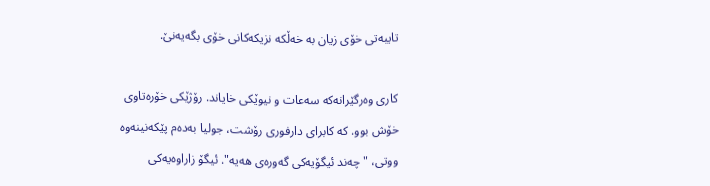تایبه‌تی خۆی زیان به خه‌ڵکه نزیکه‌کانی خۆی بگه‌یه‌نێ.

کاری وه‌رگێرانه‌که سه‌عات و نیوێکی خایاند. رۆژێکی خۆره‌تاوی خۆش بوو. که کابرای دارفوری رۆشت، جولیا به‌ده‌م پێکه‌نینه‌وه ووتی، "چه‌ند ئیگۆیه‌کی گه‌وره‌ی هه‌یه". ئیگۆ زاراوه‌یه‌کی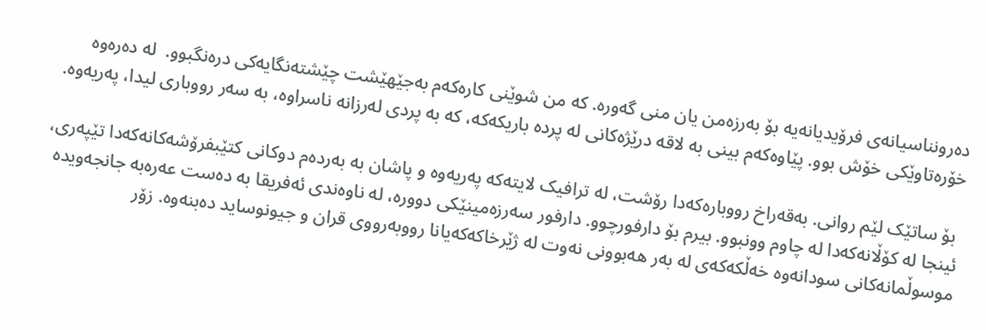ده‌رونناسیانه‌‌ی فرۆیدیانه‌یه بۆ به‌رزه‌من یان منی گه‌وره. که من شوێنی کاره‌که‌م به‌جێهێشت چێشته‌نگایه‌کی دره‌نگبوو.  له ده‌ره‌وه خۆره‌تاوێکی خۆش بوو. پێاوه‌که‌م بینی به لاقه درێژه‌کانی له پرده باریکه‌که، که به پردی له‌رزانه ناسراوه، به سه‌ر رووباری لیدا، په‌ریه‌وه.

 بۆ ساتێک لێم روانی. به‌قه‌راخ رووباره‌که‌دا رۆشت، له ترافیک لایته‌که په‌ریه‌وه و پاشان به به‌رده‌م دوکانی کتێبفرۆشه‌کانه‌که‌دا تێپه‌ری، ئینجا له کۆڵانه‌که‌دا له چاوم وونبوو. بیرم بۆ دارفورچوو. دارفور سه‌رزه‌مینێکی دووره، له ناوه‌ندی ئه‌فریقا به ده‌ست عه‌ره‌به جانجه‌ویده موسوڵمانه‌کانی سودانه‌‌وه خه‌ڵکه‌که‌ی له به‌ر هه‌بوونی نه‌وت له ژێرخاکه‌‌که‌یانا رووبه‌رووی قران و جیونوساید ده‌بنه‌وه. زۆر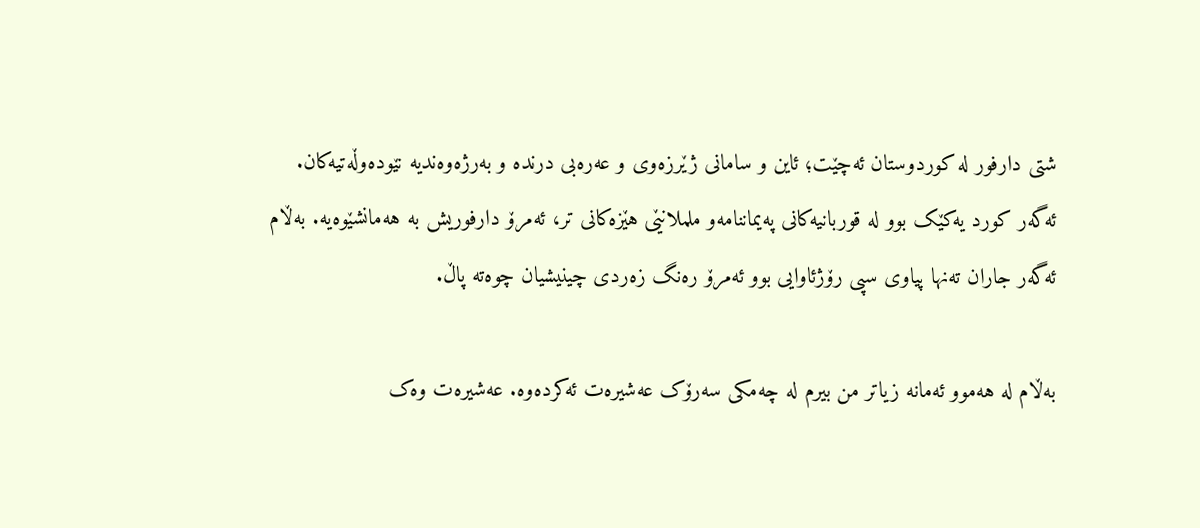شتی دارفور له کوردوستان ئه‌چێت؛ ئاین و سامانی ژێرزه‌‌‌وی و عه‌ره‌بی درنده‌ و به‌رژه‌وه‌ندیه نێوده‌وڵه‌تیه‌کان. ئه‌گه‌ر کورد یه‌کێک بوو له قوربانیه‌کانی په‌یماننامه‌و ململانێی هێزه‌کانی تر، ئه‌مرۆ دارفوریش به‌ هه‌مانشێوه‌یه. به‌ڵام ئه‌گه‌ر جاران ته‌نها پیاوی سپی رۆژئاوایی بوو ئه‌مرۆ ره‌نگ زه‌ردی چینیشیان چوه‌ته پاڵ.

به‌ڵام له هه‌موو ئه‌مانه زیاتر من بیرم له چه‌مکی سه‌رۆک عه‌شیره‌ت ئه‌کرده‌وه. عه‌شیره‌ت وه‌ک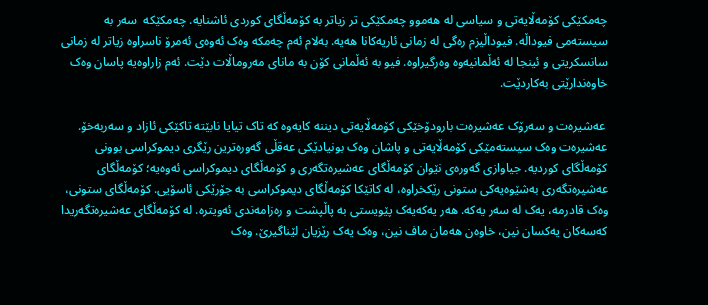چه‌مکێکی کۆمه‌ڵایه‌تی و سیاسی له هه‌موو چه‌مکێکی تر زیاتر به کۆمه‌ڵگای کوردی ئاشنایه. چه‌‌مکێکه  سه‌ر به سیسته‌می فیوداڵه. فیوداڵیزم ره‌گی له زمانی ئاریه‌کانا هه‌یه. به‌لام ئه‌م چه‌مکه وه‌ک ئه‌وه‌ی ئه‌مرۆ ناسراوه زیاتر له زمانی سانسکریتی و ئینجا له ئه‌ڵمانیه‌وه وه‌رگیراوه. فیو‌‌‌ به ئه‌ڵمانی کۆن به مانای مه‌روماڵات دێت. ئه‌م زاراوه‌یه پاسان وه‌ک خاوه‌ندارێتی به‌کاردێت.

 عه‌شیره‌ت و سه‌رۆک عه‌شیره‌ت بارودۆخێکی کۆمه‌ڵایه‌تی دیننه کایه‌وه که تاک تیایا نابێته تاکێکی ئازاد و سه‌ربه‌خۆ. عه‌شیره‌ت وه‌ک سیسته‌مێکی کۆمه‌ڵایه‌تی و پاشان وه‌ک بونیادێکی عه‌قڵی گه‌ور‌ه‌ترین رێگری دیموکراسی بوونی کۆمه‌ڵگای کوردیه. جیاوازی گه‌‌وره‌ی نێوان کۆمه‌ڵگای عه‌شیره‌تگه‌ری و کۆمه‌ڵگای دیموکراسی ئه‌وه‌یه؛ کۆمه‌ڵگای عه‌شیره‌تگه‌ری به‌شێوه‌یه‌کی ستونی رێکخراوه، له کاتێکا کۆمه‌ڵگای دیموکراسی به جۆرێکی ئاسۆیی. کۆمه‌ڵگای ستونی، وه‌ک قادرمه، یه‌ک له سه‌ر یه‌كه. هه‌ر یه‌که‌یه‌ک پێویستی به پاڵپشت و ره‌زامه‌ندی ئه‌ویتره. له کۆمه‌ڵگای عه‌شیره‌تگه‌ریدا که‌‌سه‌کان یه‌کسان نین، خاوه‌ن هه‌مان ماف نین، وه‌ک یه‌ک رێزیان لێناگیرێ. وه‌ک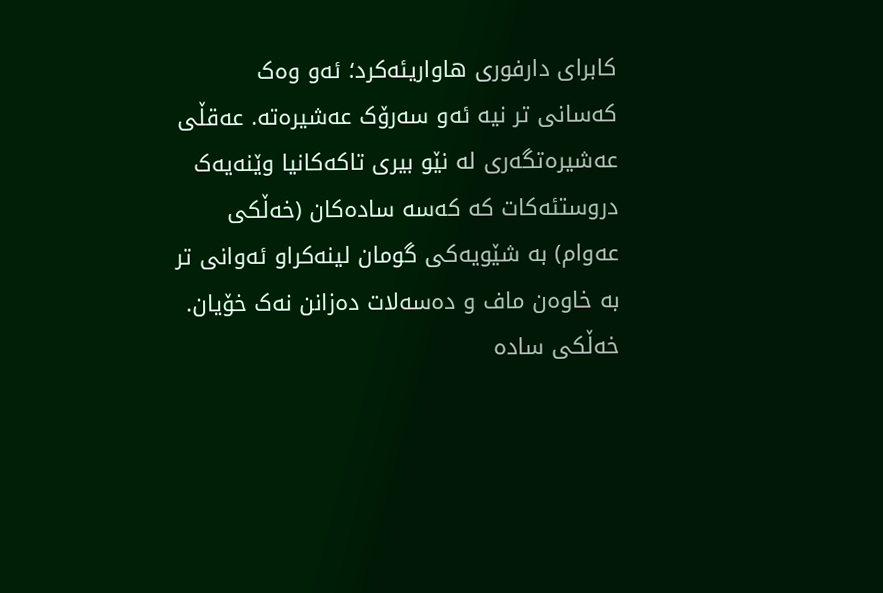کابرای دارفوری هاواریئه‌کرد؛ ئه‌و وه‌ک که‌‌سانی تر نیه ئه‌و سه‌رۆک عه‌شیره‌ته. عه‌قڵی عه‌شیره‌تگه‌ری له نێو بیری تاکه‌‌کانیا وێنه‌یه‌ک دروستئه‌کات که که‌سه‌ ساده‌کان (خه‌ڵکی عه‌وام) به شێو‌‌یه‌کی گومان لینه‌کراو ئه‌وانی تر به خاوه‌ن ماف و ده‌سه‌لات ده‌زانن نه‌ک خۆیان. خه‌ڵکی ساده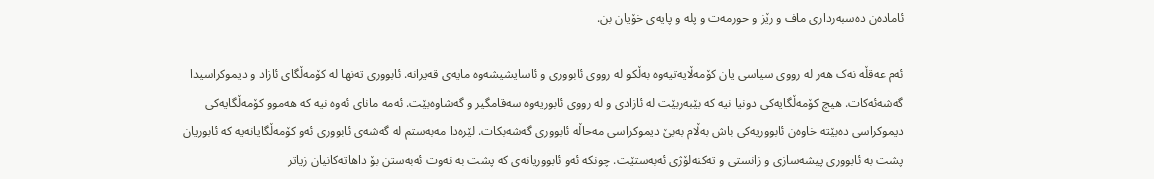ئاماده‌ن ده‌سبه‌رداری ماف و رێز و حورمه‌ت و پله‌ و پایه‌ی خۆیان بن.

ئه‌م عه‌قڵه نه‌ک هه‌ر له رووی سیاسی یان کۆمه‌ڵایه‌تیه‌وه به‌ڵکو له رووی ئابووری و ئاسایشیشه‌وه مایه‌ی قه‌یرانه. ئابووری ته‌نها له کۆمه‌ڵگای ئازاد و دیموکراسیدا گه‌شه‌ئه‌کات. هیچ کۆمه‌ڵگایه‌کی دونیا نیه که بێبه‌ربێت له ئازادی و له رووی ئابوریه‌وه سه‌قامگیر و گه‌شاوه‌بێت. ئه‌مه مانای ئه‌وه نیه که هه‌موو کۆمه‌ڵگایه‌کی دیموکراسی ده‌بێته خاوه‌ن ئابووریه‌کی باش به‌ڵام به‌بێ دیموکراسی مه‌حاڵه ئابووری گه‌شه‌بکات. لێره‌دا مه‌به‌ستم له گه‌شه‌ی ئابووری ئه‌و کۆمه‌ڵگایانه‌یه که ئابوریان پشت به ئابووری پیشه‌سازی و زانستی و ته‌کنه‌لۆژی ئه‌به‌ستێت. چونکه ئه‌و ئابووریانه‌ی که پشت به نه‌وت ئه‌به‌ستن بۆ داهاته‌کانیان زیاتر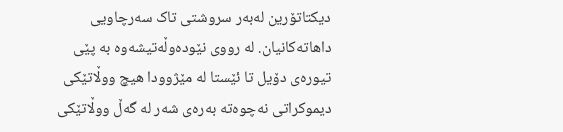دیکتاتۆرین له‌به‌ر سروشتی تاک سه‌رچاو‌‌یی داهاته‌کانیان. له رووی نێوده‌وڵه‌تیشه‌وه به پێی تیوره‌ی دۆیل تا ئێستا له مێژوودا هیچ ووڵاتێکی دیموکراتی نه‌چوه‌ته به‌ره‌ی شه‌ر له گه‌ڵ ووڵاتێکی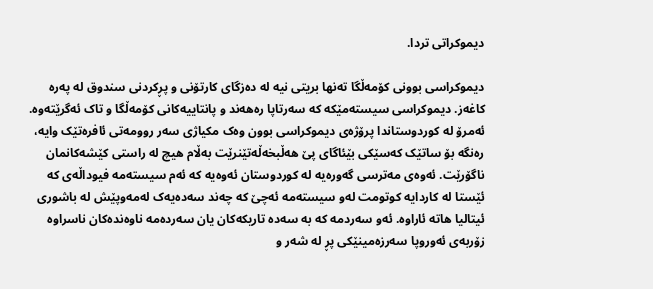دیموکراتی تردا.

دیموکراسی بوونی کۆمه‌ڵگا ته‌نها بریتی نیه له ده‌زگای کارتۆنی و پڕکردنی سندوق له په‌ره‌ کاغه‌ز. دیموکراسی سیسته‌‌مێکه که سه‌رتاپا ره‌هه‌ند و پانتاییه‌کانی کۆمه‌ڵگا و تاک ئه‌گرێته‌وه. ئه‌مرۆ له کوردوستاندا پرۆژه‌ی دیموکراسی بوون وه‌ک مکیاژی سه‌ر روومه‌تی ئافره‌تێک وایه، ره‌نگه بۆ ساتێک که‌سێکی بێئاگای پێ هه‌ڵبخه‌ڵه‌تێنرێت به‌ڵام هیچ له راستی کێشه‌کانمان ناگۆرێت. ئه‌وه‌ی مه‌‌ترسی گه‌وره‌یه له کوردوستان ئه‌وه‌یه که ئه‌م سیسته‌مه فیوداڵه‌ی که ئێستا له کاردایه کوتومت له‌و سیسته‌مه ئه‌چێ که چه‌ند سه‌ده‌یه‌ک له‌مه‌وپێش له باشوری ئیتالیا هاته ئاراوه. ئه‌و سه‌رد‌‌مه که به سه‌ده تاریکه‌کان یان سه‌رده‌مه ناوه‌نده‌کان ناسراوه زۆربه‌ی ئه‌وروپا سه‌رزه‌مینێکی پڕ له شه‌ر و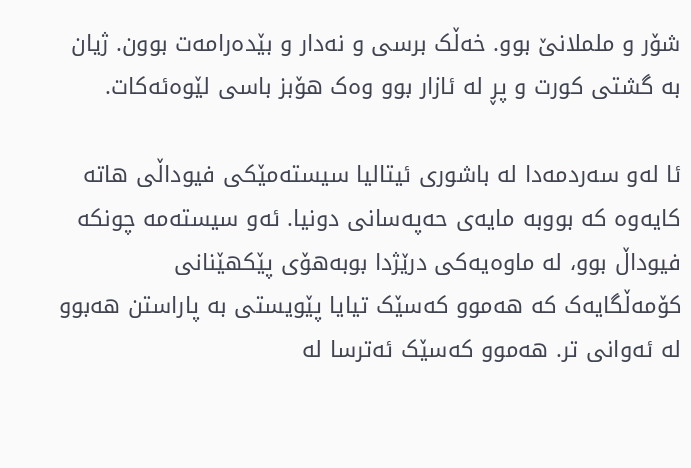شۆر و ململانێ بوو. خه‌ڵک برسی و نه‌دار و بێده‌رامه‌ت بوون. ژیان به گشتی کورت و پڕ له ئازار بوو وه‌ک هۆبز باسی لێوه‌ئه‌کات.

ئا له‌و سه‌رد‌‌مه‌دا له باشوری ئیتالیا سیسته‌مێکی فیوداڵی هاته‌ کایه‌وه که بووبه مایه‌ی حه‌په‌سانی دونیا. ئه‌و سیسته‌مه چونکه فیوداڵ بوو، له ماوه‌یه‌کی درێژدا بوبه‌هۆی پێکهێنانی کۆمه‌ڵگایه‌ک که هه‌موو که‌سێک تیایا پێویستی به پاراستن هه‌بوو له ئه‌وانی تر. هه‌موو که‌سێک ئه‌ترسا له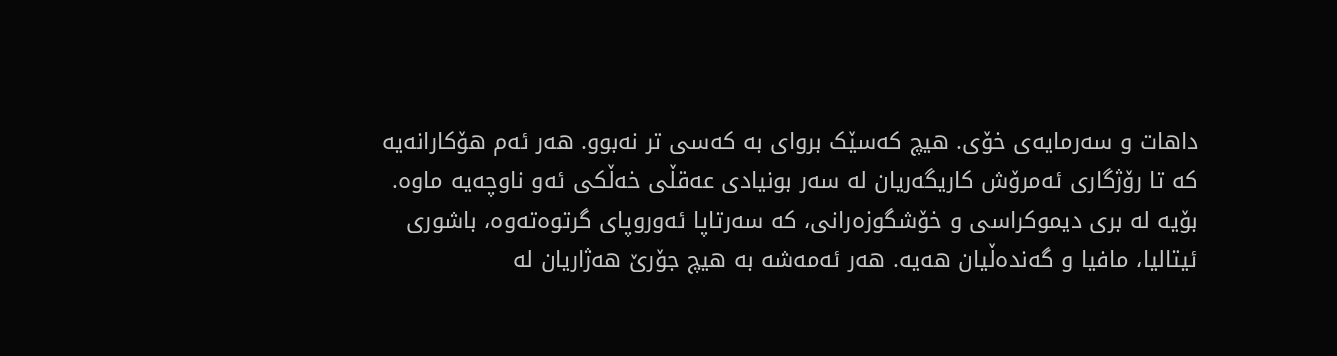داهات و سه‌رمایه‌ی خۆی. هیچ که‌سێک بروای به که‌سی تر نه‌بوو. هه‌ر ئه‌م هۆکارانه‌یه که تا رۆژگاری ئه‌مرۆش کاریگه‌ریان له سه‌ر بونیادی عه‌قڵی خه‌ڵکی ئه‌و ناوچه‌یه ماوه. بۆیه له بری دیموکراسی و خۆشگوزه‌رانی، که سه‌رتاپا ئه‌وروپای گرتوه‌ته‌وه، باشوری ئیتالیا، مافیا و گه‌نده‌ڵیان هه‌یه. هه‌ر ئه‌مه‌شه به هیچ جۆرێ هه‌ژاریان له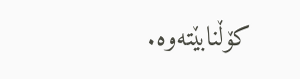کۆڵنابێته‌وه.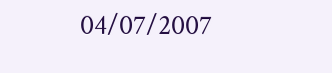04/07/2007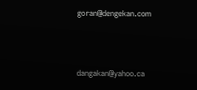goran@dengekan.com



dangakan@yahoo.ca